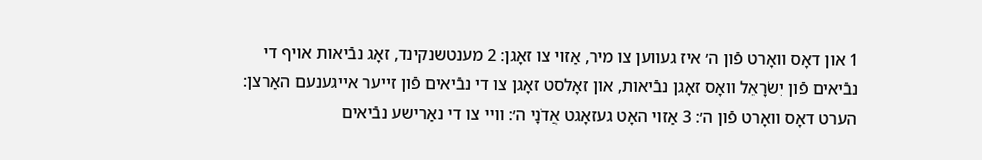1 און דאָס װאָרט פֿון ה׳ איז געװען צו מיר, אַזױ צו זאָגן: 2 מענטשנקינד, זאָג נבֿיאות אױף די נבֿיאים פֿון יִשׂרָאֵל װאָס זאָגן נבֿיאות, און זאָלסט זאָגן צו די נבֿיאים פֿון זײער אײגענעם האַרצן: הערט דאָס װאָרט פֿון ה׳: 3 אַזױ האָט געזאָגט אֲדֹנָי ה׳: װײ צו די נאַרישע נבֿיאים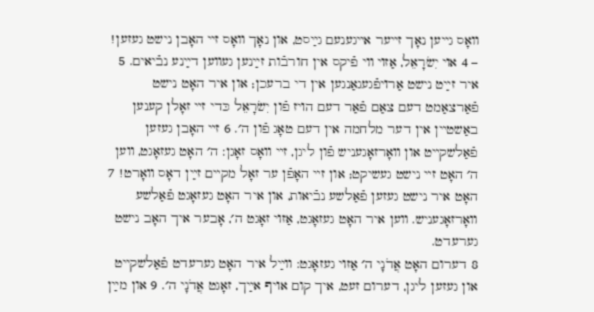װאָס גײען נאָך זײער אײגענעם גײַסט, און נאָך װאָס זײ האָבן נישט געזען! – 4 אױ יִשׂרָאֵל, אַזױ װי פֿיקס אין חורבֿות זײַנען געװען דײַנע נבֿיאים. 5 איר זײַט נישט אַרױפֿגעגאַנגען אין די ברעכן; און איר האָט נישט פֿאַרצאַמט דעם צאַם פֿאַר דעם הױז פֿון יִשׂרָאֵל כּדי זײ זאָלן קענען באַשטײן אין דער מלחמה אין דעם טאָג פֿון ה׳. 6 זײ האָבן געזען פֿאַלשקײט און װאָרזאָגעניש פֿון ליגן, זײ װאָס זאָגן: ה׳ האָט געזאָגט, װען ה׳ האָט זײ נישט געשיקט; און זײ האָפֿן ער זאָל מקײם זײַן דאָס װאָרט! 7 האָט איר נישט געזען פֿאַלשע נבֿיאות, און איר האָט געזאָגט פֿאַלשע װאָרזאָגעניש. װען איר האָט געזאָגט, אַזױ זאָגט ה׳, אָבער איך האָב נישט גערעדט.
8 דערום האָט אֲדֹנָי ה׳ אַזױ געזאָגט: װײַל איר האָט גערעדט פֿאַלשקײט און געזען ליגן, דערום זעט, איך קום אױף אײַך, זאָגט אֲדֹנָי ה׳. 9 און מײַן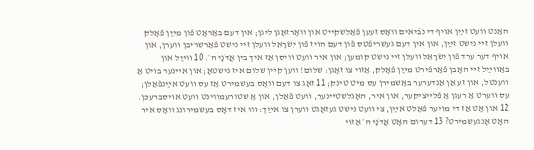האַנט װעט זײַן אױף די נבֿיאים װאָס זעען פֿאַלשקײט און װאָרזאָגן ליגן; אין דעם באַראָט פֿון מײַן פֿאָלק װעלן זײ נישט זײַן, און אין דעם געשריפֿטס פֿון דעם הױז פֿון יִשׂרָאֵל װעלן זײ נישט פֿאַרשריבן װערן, און אױף דער ערד פֿון יִשׂרָאֵל װעלן זײ נישט קומען; און איר װעט װיסן אַז איך בין אֲדֹנָי ה׳. 10 װײַל און באַװײַל זײ האָבן פֿאַרפֿירט מײַן פֿאָלק, אַזױ צו זאָגן: שלום! װען קײן שלום איז נישטאָ; און אײנער בױט אַ װענטל, און זע אַן אַנדערער באַשמירן עס מיט טינק; 11 זאָג צו דעם װאָס בעשמירט אַז עס װעט אײַנפֿאַלן; עס װערט אַ רעגן אַ פֿלײציקער, און איר, האָגלשטײנער, װעט פֿאַלן, און אַ שטורעמװינט װעט אױסברעכן. 12 און אָט אַז די מױער פֿאַלט אײַן, צי װעט נישט געזאָגט װערן צו אײַך: װוּ איז דאָס בעשמירונג װאָס איר האָט אָנגעשמירט? 13 דערום האָט אֲדֹנָי ה׳ אַזױ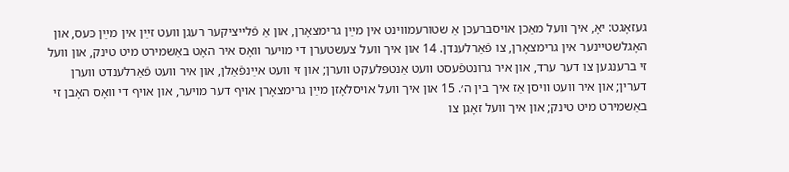געזאָגט: יאָ, איך װעל מאַכן אױסברעכן אַ שטורעמװינט אין מײַן גרימצאָרן, און אַ פֿלײציקער רעגן װעט זײַן אין מײַן כּעס, און האָגלשטײנער אין גרימצאָרן, צו פֿאַרלענדן. 14 און איך װעל צעשטערן די מױער װאָס איר האָט באַשמירט מיט טינק, און װעל זי ברענגען צו דער ערד, און איר גרונטפֿעסט װעט אַנטפּלעקט װערן; און זי װעט אײַנפֿאַלן, און איר װעט פֿאַרלענדט װערן דערין; און איר װעט װיסן אַז איך בין ה׳. 15 און איך װעל אױסלאָזן מײַן גרימצאָרן אױף דער מױער, און אױף די װאָס האָבן זי באַשמירט מיט טינק; און איך װעל זאָגן צו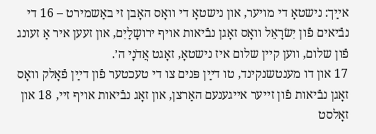אײַך: נישטאָ די מױער, און נישטאָ די װאָס האָבן זי באַשמירט – 16 די נבֿיאים פֿון יִשׂרָאֵל װאָס זאָגן נבֿיאות אױף ירושָלַיִם, און זעען איר אַ זעונג פֿון שלום, װען קײן שלום איז נישטאָ, זאָגט אֲדֹנָי ה׳.
17 און דו מענטשנקינד, טו דײַן פּנים צו די טעכטער פֿון דײַן פֿאָלק װאָס זאָגן נבֿיאות פֿון זײער אײגענעם האַרצן, און זאָג נבֿיאות אױף זײ, 18 און זאָלסט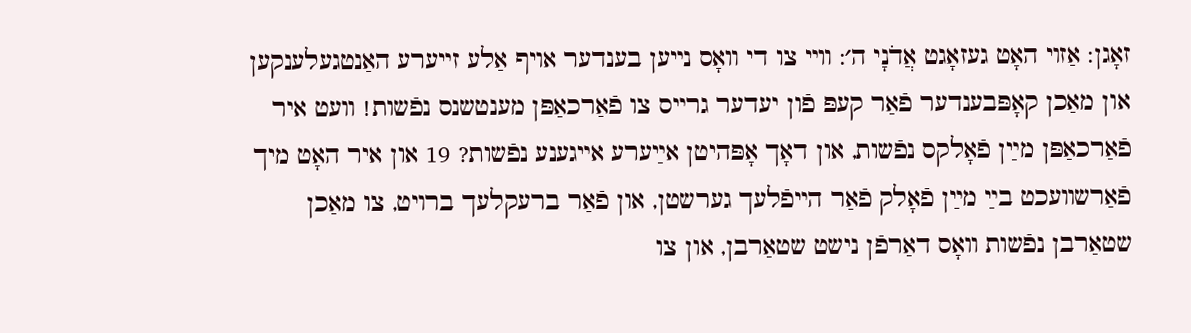זאָגן: אַזױ האָט געזאָגט אֲדֹנָי ה׳: װײ צו די װאָס נײען בענדער אױף אַלע זײערע האַנטגעלענקען און מאַכן קאָפּבענדער פֿאַר קעפּ פֿון יעדער גרײס צו פֿאַרכאַפּן מענטשנס נפֿשות! װעט איר פֿאַרכאַפּן מײַן פֿאָלקס נפֿשות, און דאָך אָפּהיטן אײַערע אײגענע נפֿשות? 19 און איר האָט מיך פֿאַרשװעכט בײַ מײַן פֿאָלק פֿאַר הײפֿלעך גערשטן, און פֿאַר ברעקלעך ברױט, צו מאַכן שטאַרבן נפֿשות װאָס דאַרפֿן נישט שטאַרבן, און צו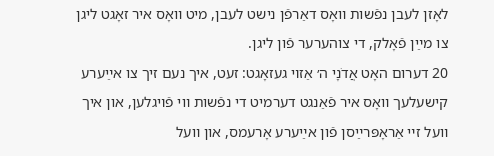לאָזן לעבן נפֿשות װאָס דאַרפֿן נישט לעבן, מיט װאָס איר זאָגט ליגן צו מײַן פֿאָלק, די צוהערער פֿון ליגן.
20 דערום האָט אֲדֹנָי ה׳ אַזױ געזאָגט: זעט, איך נעם זיך צו אײַערע קישעלעך װאָס איר פֿאַנגט דערמיט די נפֿשות װי פֿױגלען, און איך װעל זײ אַראָפּרײַסן פֿון אײַערע אָרעמס, און װעל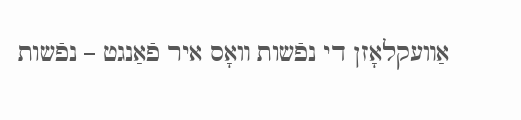אַװעקלאָזן די נפֿשות װאָס איר פֿאַנגט – נפֿשות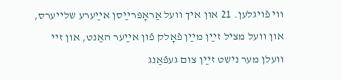װי פֿױגלען. 21 און איך װעל אַראָפּרײַסן אײַערע שלײערס, און װעל מציל זײַן מײַן פֿאָלק פֿון אײַער האַנט, און זײ װעלן מער נישט זײַן צום געפֿאַנג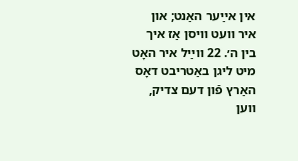אין אײַער האַנט; און איר װעט װיסן אַז איך בין ה׳. 22 װײַל איר האָט מיט ליגן באַטריבט דאָס האַרץ פֿון דעם צדיק, װען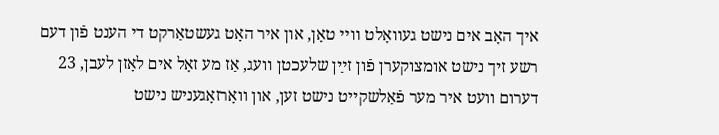איך האָב אים נישט געװאָלט װײ טאָן, און איר האָט געשטאַרקט די הענט פֿון דעם רשע זיך נישט אומצוקערן פֿון זײַן שלעכטן װעג, אַז מע זאָל אים לאָזן לעבן, 23 דערום װעט איר מער פֿאַלשקײט נישט זען, און װאָרזאָגעניש נישט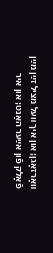װאָרזאָגן; און איך װעל מציל זײַן מײַן פֿאָלק פֿון אײַער האַנט; און איר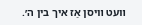װעט װיסן אַז איך בין ה׳.